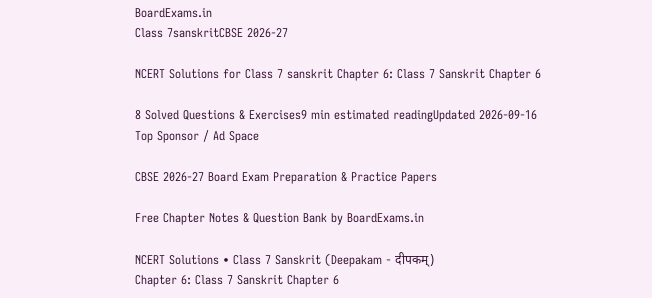BoardExams.in
Class 7sanskritCBSE 2026-27

NCERT Solutions for Class 7 sanskrit Chapter 6: Class 7 Sanskrit Chapter 6

8 Solved Questions & Exercises9 min estimated readingUpdated 2026-09-16
Top Sponsor / Ad Space

CBSE 2026-27 Board Exam Preparation & Practice Papers

Free Chapter Notes & Question Bank by BoardExams.in

NCERT Solutions • Class 7 Sanskrit (Deepakam - दीपकम्)
Chapter 6: Class 7 Sanskrit Chapter 6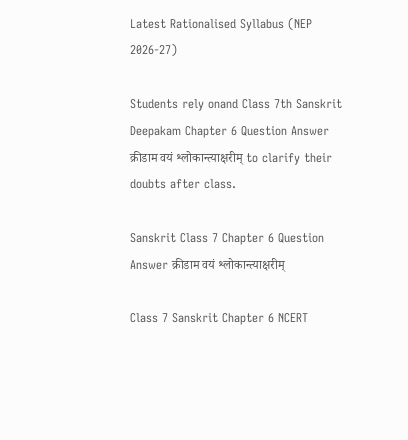Latest Rationalised Syllabus (NEP 2026-27)

Students rely onand Class 7th Sanskrit Deepakam Chapter 6 Question Answer क्रीडाम वयं श्लोकान्त्याक्षरीम् to clarify their doubts after class.

Sanskrit Class 7 Chapter 6 Question Answer क्रीडाम वयं श्लोकान्त्याक्षरीम्

Class 7 Sanskrit Chapter 6 NCERT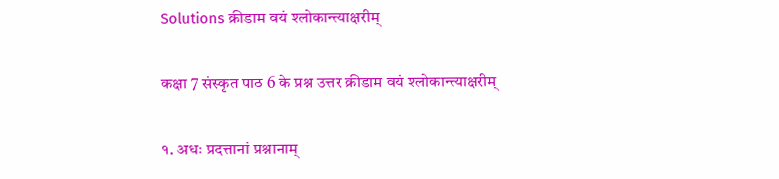Solutions क्रीडाम वयं श्लोकान्त्याक्षरीम्

कक्षा 7 संस्कृत पाठ 6 के प्रश्न उत्तर क्रीडाम वयं श्लोकान्त्याक्षरीम्

१. अधः प्रदत्तानां प्रश्नानाम्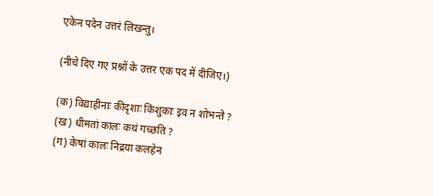एकेन पदेन उत्तरं लिखन्तु।

(नीचे दिए गए प्रश्नों के उत्तर एक पद में दीजिए।)

(क) विद्याहीनाः कीदृशाः किंशुकाः इव न शोभन्ते ?
(ख) धीमतां कालः कथं गच्छति ?
(ग) केषां कालः निद्रया कलहेन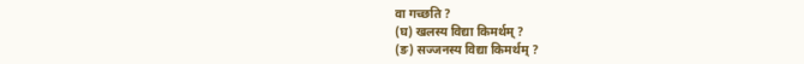वा गच्छति ?
(घ) खलस्य विद्या किमर्थम् ?
(ङ) सज्जनस्य विद्या किमर्थम् ?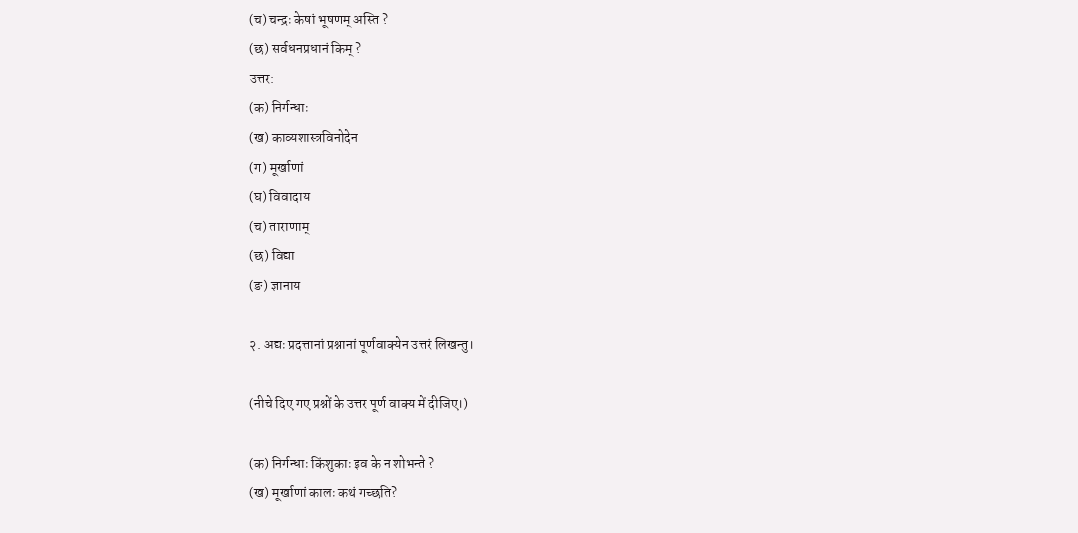(च) चन्द्रः केषां भूषणम् अस्ति ?
(छ) सर्वधनप्रधानं किम् ?
उत्तर:
(क) निर्गन्धाः
(ख) काव्यशास्त्रविनोदेन
(ग) मूर्खाणां
(घ) विवादाय
(च) ताराणाम्
(छ) विद्या
(ङ) ज्ञानाय

२. अद्यः प्रदत्तानां प्रश्नानां पूर्णवाक्येन उत्तरं लिखन्तु।

(नीचे दिए गए प्रश्नों के उत्तर पूर्ण वाक्य में दीजिए।)

(क) निर्गन्धाः किंशुकाः इव के न शोभन्ते ?
(ख) मूर्खाणां कालः कथं गच्छति?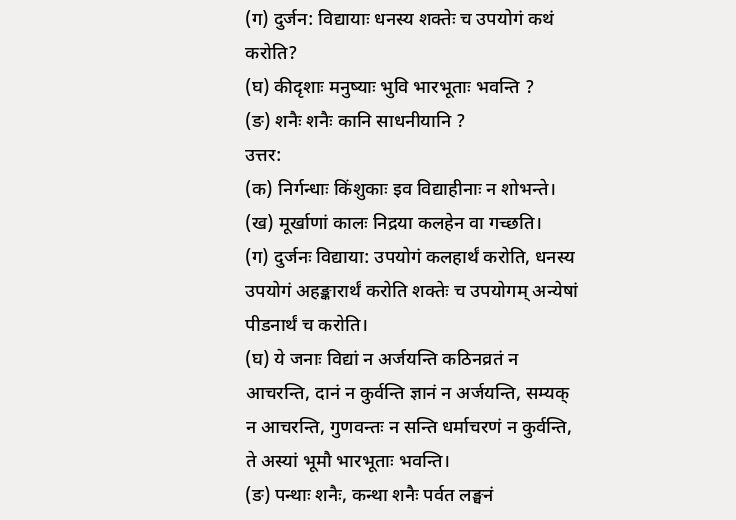(ग) दुर्जन: विद्यायाः धनस्य शक्तेः च उपयोगं कथं करोति?
(घ) कीदृशाः मनुष्याः भुवि भारभूताः भवन्ति ?
(ङ) शनैः शनैः कानि साधनीयानि ?
उत्तर:
(क) निर्गन्धाः किंशुकाः इव विद्याहीनाः न शोभन्ते।
(ख) मूर्खाणां कालः निद्रया कलहेन वा गच्छति।
(ग) दुर्जनः विद्याया: उपयोगं कलहार्थं करोति, धनस्य उपयोगं अहङ्कारार्थं करोति शक्तेः च उपयोगम् अन्येषां पीडनार्थं च करोति।
(घ) ये जनाः विद्यां न अर्जयन्ति कठिनव्रतं न आचरन्ति, दानं न कुर्वन्ति ज्ञानं न अर्जयन्ति, सम्यक् न आचरन्ति, गुणवन्तः न सन्ति धर्माचरणं न कुर्वन्ति, ते अस्यां भूमौ भारभूताः भवन्ति।
(ङ) पन्थाः शनैः, कन्था शनैः पर्वत लङ्घनं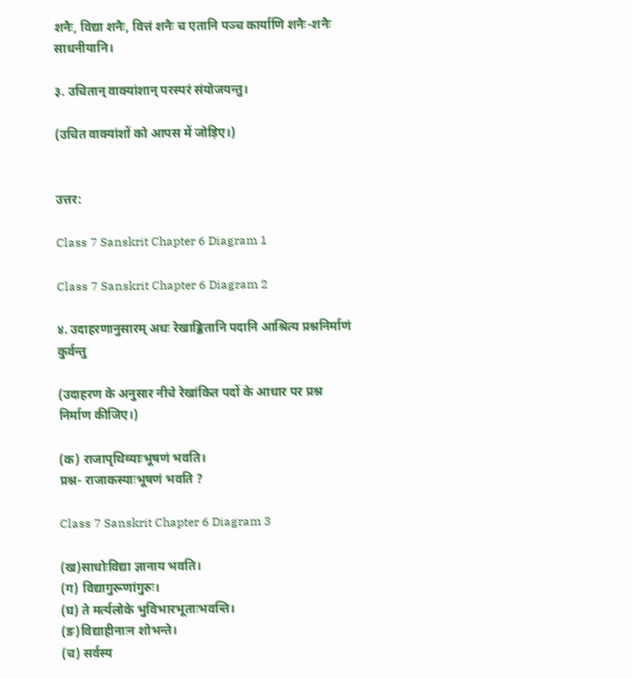शनैः, विद्या शनैः, वित्तं शनैः च एतानि पञ्च कार्याणि शनैः-शनैः
साधनीयानि।

३. उचितान् वाक्यांशान् परस्परं संयोजयन्तु।

(उचित वाक्यांशों को आपस में जोड़िए।)


उत्तर:

Class 7 Sanskrit Chapter 6 Diagram 1

Class 7 Sanskrit Chapter 6 Diagram 2

४. उदाहरणानुसारम् अधः रेखाङ्कितानि पदानि आश्रित्य प्रश्ननिर्माणं कुर्वन्तु

(उदाहरण के अनुसार नीचे रेखांकित पदों के आधार पर प्रश्न निर्माण कीजिए।)

(क) राजापृथिव्याःभूषणं भवति।
प्रश्न- राजाकस्याःभूषणं भवति ?

Class 7 Sanskrit Chapter 6 Diagram 3

(ख)साधोःविद्या ज्ञानाय भवति।
(ग) विद्यागुरूणांगुरुः।
(घ) ते मर्त्यलोके भुविभारभूताःभवन्ति।
(ङ)विद्याहीनाःन शोभन्ते।
(च) सर्वस्य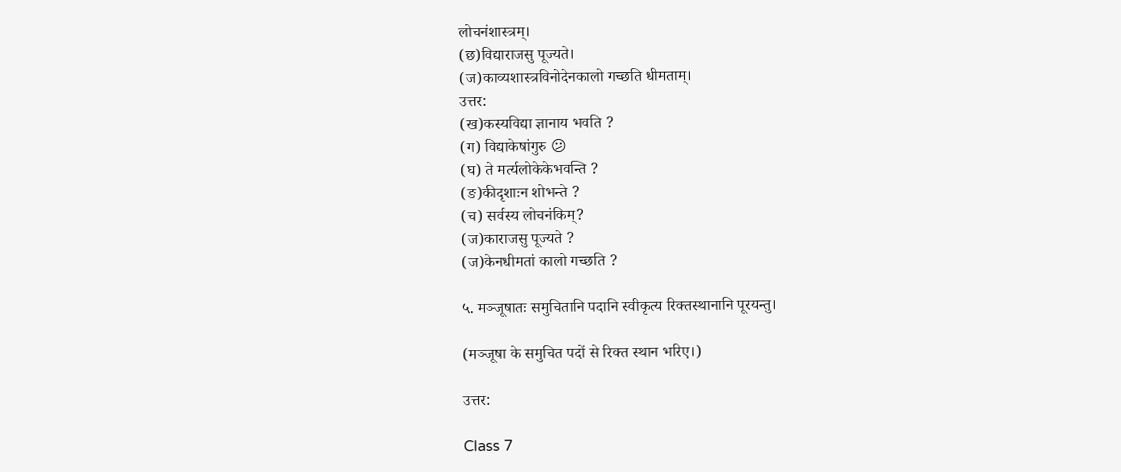लोचनंशास्त्रम्।
(छ)विद्याराजसु पूज्यते।
(ज)काव्यशास्त्रविनोदेनकालो गच्छति धीमताम्।
उत्तर:
(ख)कस्यविद्या ज्ञानाय भवति ?
(ग) विद्याकेषांगुरु 😕
(घ) ते मर्त्यलोकेकेभवन्ति ?
(ङ)कीदृशाःन शोभन्ते ?
(च) सर्वस्य लोचनंकिम्?
(ज)काराजसु पूज्यते ?
(ज)केनधीमतां कालो गच्छति ?

५. मञ्जूषातः समुचितानि पदानि स्वीकृत्य रिक्तस्थानानि पूरयन्तु।

(मञ्जूषा के समुचित पदों से रिक्त स्थान भरिए।)

उत्तर:

Class 7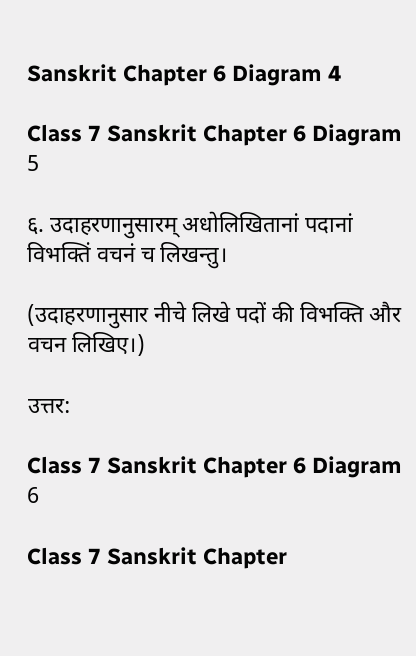Sanskrit Chapter 6 Diagram 4

Class 7 Sanskrit Chapter 6 Diagram 5

६. उदाहरणानुसारम् अधोलिखितानां पदानां विभक्तिं वचनं च लिखन्तु।

(उदाहरणानुसार नीचे लिखे पदों की विभक्ति और वचन लिखिए।)

उत्तर:

Class 7 Sanskrit Chapter 6 Diagram 6

Class 7 Sanskrit Chapter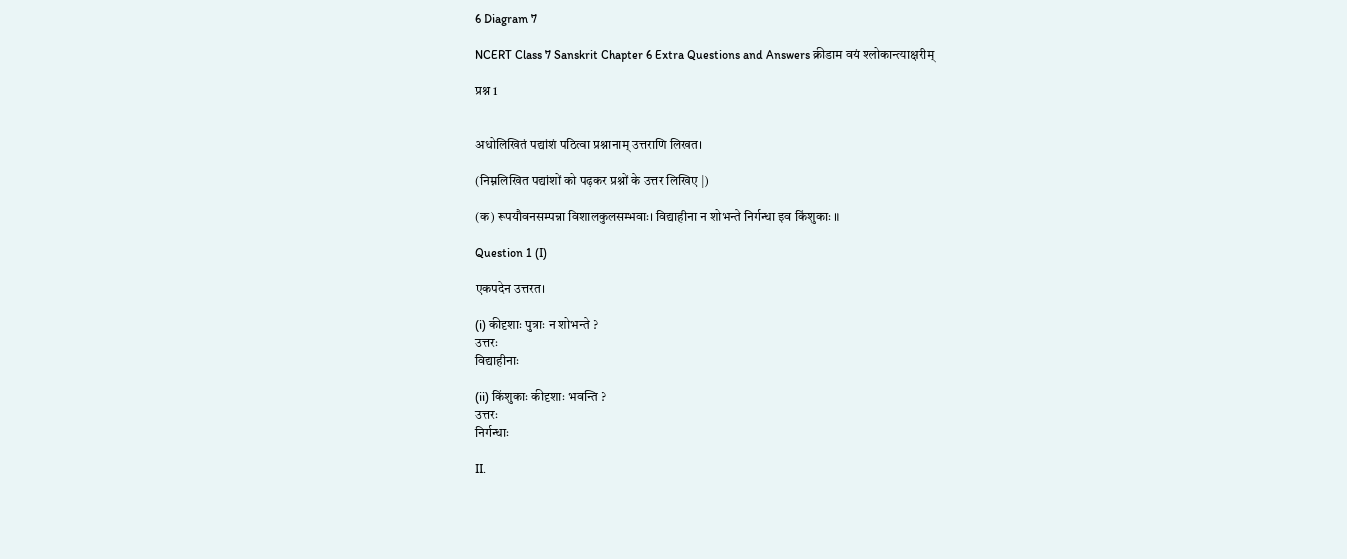6 Diagram 7

NCERT Class 7 Sanskrit Chapter 6 Extra Questions and Answers क्रीडाम वयं श्लोकान्त्याक्षरीम्

प्रश्न 1


अधोलिखितं पद्यांशं पठित्वा प्रश्नानाम् उत्तराणि लिखत।

(निम्नलिखित पद्यांशों को पढ़कर प्रश्नों के उत्तर लिखिए |)

(क) रूपयौवनसम्पन्ना विशालकुलसम्भवाः। विद्याहीना न शोभन्ते निर्गन्धा इव किंशुकाः ॥

Question 1 (I)

एकपदेन उत्तरत।

(i) कीदृशाः पुत्राः न शोभन्ते ?
उत्तरः
विद्याहीनाः

(ii) किंशुकाः कीदृशाः भवन्ति ?
उत्तरः
निर्गन्धाः

II.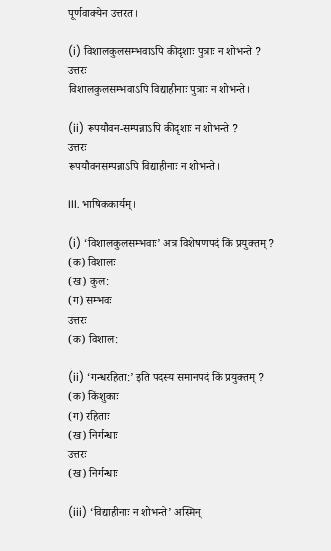पूर्णवाक्येन उत्तरत।

(i) विशालकुलसम्भवाऽपि कीदृशाः पुत्राः न शोभन्ते ?
उत्तरः
विशालकुलसम्भवाऽपि विद्याहीनाः पुत्राः न शोभन्ते।

(ii) रूपयौवन-सम्पन्नाऽपि कीदृशाः न शोभन्ते ?
उत्तरः
रूपयौवनसम्पन्नाऽपि विद्याहीनाः न शोभन्ते।

III. भाषिककार्यम्।

(i) ‘विशालकुलसम्भवाः’ अत्र विशेषणपदं किं प्रयुक्तम् ?
(क) विशालः
(ख) कुल:
(ग) सम्भवः
उत्तरः
(क) विशाल:

(ii) ‘गन्धरहिता:’ इति पदस्य समानपदं किं प्रयुक्तम् ?
(क) किंशुकाः
(ग) रहिताः
(ख) निर्गन्धाः
उत्तरः
(ख) निर्गन्धाः

(iii) ‘विद्याहीनाः न शोभन्ते’ अस्मिन्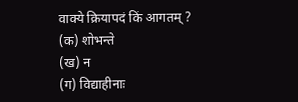वाक्ये क्रियापदं किं आगतम् ?
(क) शोभन्ते
(ख) न
(ग) विद्याहीनाः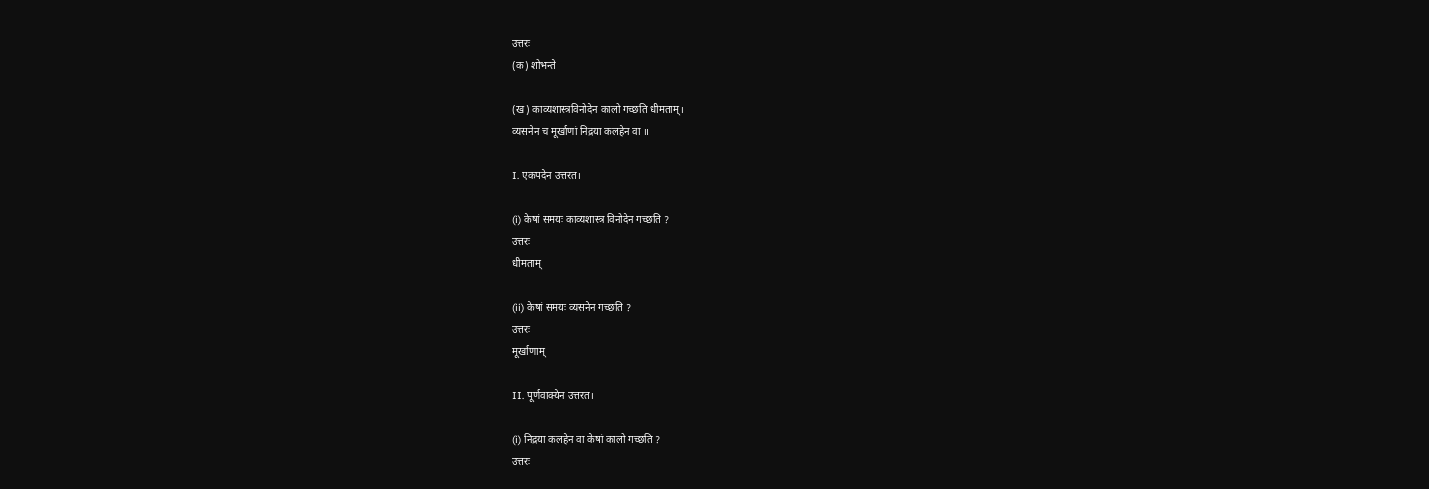उत्तरः
(क) शोभन्ते

(ख) काव्यशास्त्रविनोदेन कालो गच्छति धीमताम्।
व्यसनेन च मूर्खाणां निद्रया कलहेन वा ॥

I. एकपदेन उत्तरत।

(i) केषां समयः काव्यशास्त्र विनोदेन गच्छति ?
उत्तरः
धीमताम्

(ii) केषां समयः व्यसनेन गच्छति ?
उत्तरः
मूर्खाणाम्

II. पूर्णवाक्येन उत्तरत।

(i) निद्रया कलहेन वा केषां कालो गच्छति ?
उत्तरः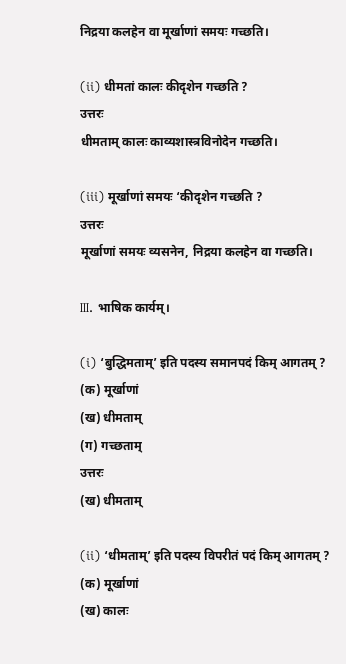निद्रया कलहेन वा मूर्खाणां समयः गच्छति।

(ii) धीमतां कालः कीदृशेन गच्छति ?
उत्तरः
धीमताम् कालः काव्यशास्त्रविनोदेन गच्छति।

(iii) मूर्खाणां समयः ‘कीदृशेन गच्छति ?
उत्तरः
मूर्खाणां समयः व्यसनेन, निद्रया कलहेन वा गच्छति।

III. भाषिक कार्यम्।

(i) ‘बुद्धिमताम्’ इति पदस्य समानपदं किम् आगतम् ?
(क) मूर्खाणां
(ख) धीमताम्
(ग) गच्छताम्
उत्तरः
(ख) धीमताम्

(ii) ‘धीमताम्’ इति पदस्य विपरीतं पदं किम् आगतम् ?
(क) मूर्खाणां
(ख) कालः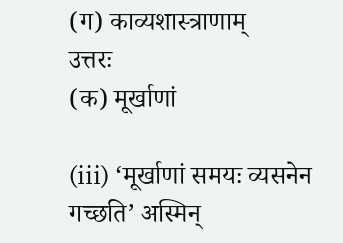(ग) काव्यशास्त्राणाम्
उत्तरः
(क) मूर्खाणां

(iii) ‘मूर्खाणां समयः व्यसनेन गच्छति’ अस्मिन्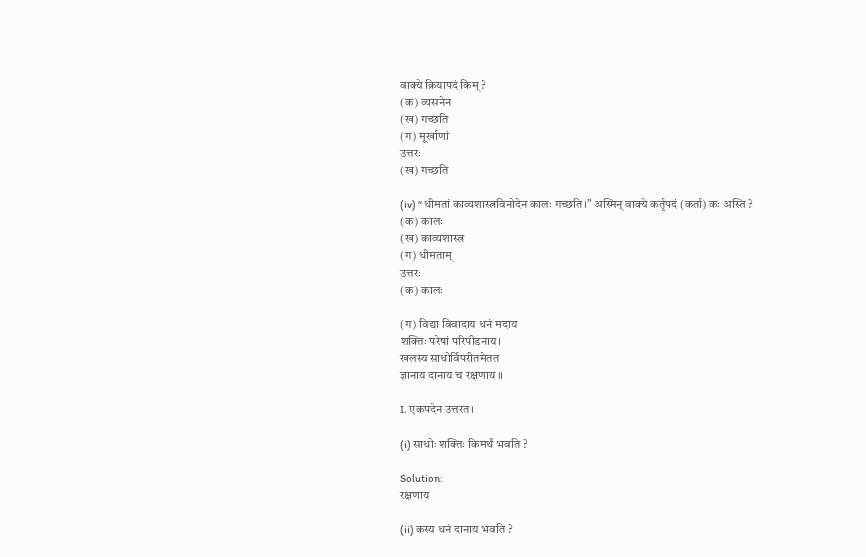वाक्ये क्रियापदं किम् ?
(क) व्यसनेन
(ख) गच्छति
(ग) मूर्खाणां
उत्तरः
(ख) गच्छति

(iv) “ धीमतां काव्यशास्त्रविनोदेन कालः गच्छति।” अस्मिन् वाक्ये कर्तृपदं (कर्ता) कः अस्ति ?
(क) कालः
(ख) काव्यशास्त्र
(ग) धीमताम्
उत्तरः
(क) कालः

(ग) विद्या विवादाय धनं मदाय
शक्तिः परेषां परिपीडनाय।
खलस्य साधोर्विपरीतमेतत
ज्ञानाय दानाय च रक्षणाय ॥

I. एकपदेन उत्तरत।

(i) साधोः शक्तिः किमर्थं भवति ?

Solution:
रक्षणाय

(ii) कस्य धनं दानाय भवति ?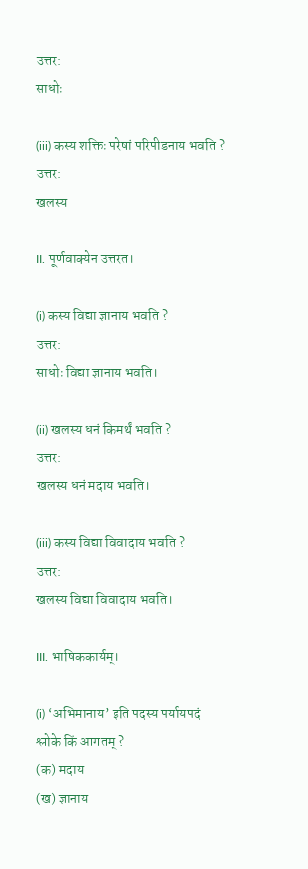उत्तर:
साधोः

(iii) कस्य शक्तिः परेषां परिपीडनाय भवति ?
उत्तर:
खलस्य

II. पूर्णवाक्येन उत्तरत।

(i) कस्य विद्या ज्ञानाय भवति ?
उत्तर:
साधोः विद्या ज्ञानाय भवति।

(ii) खलस्य धनं किमर्थं भवति ?
उत्तर:
खलस्य धनं मदाय भवति।

(iii) कस्य विद्या विवादाय भवति ?
उत्तर:
खलस्य विद्या विवादाय भवति।

III. भाषिककार्यम्।

(i) ‘अभिमानाय’ इति पदस्य पर्यायपदं श्लोके किं आगतम् ?
(क) मदाय
(ख) ज्ञानाय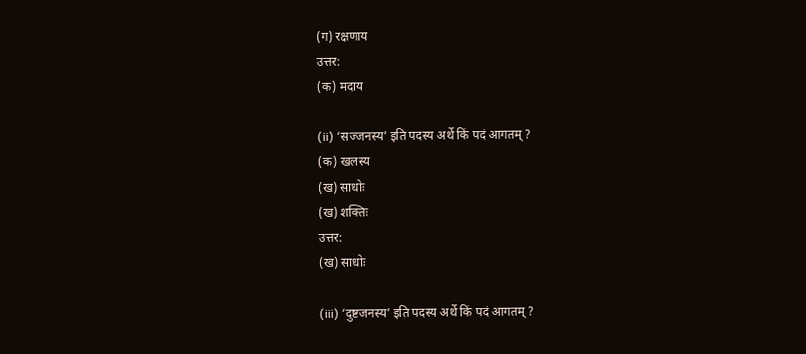(ग) रक्षणाय
उत्तर:
(क) मदाय

(ii) ‘सज्जनस्य’ इति पदस्य अर्थे किं पदं आगतम् ?
(क) खलस्य
(ख) साधोः
(ख) शक्तिः
उत्तर:
(ख) साधोः

(iii) ‘दुष्टजनस्य’ इति पदस्य अर्थे किं पदं आगतम् ?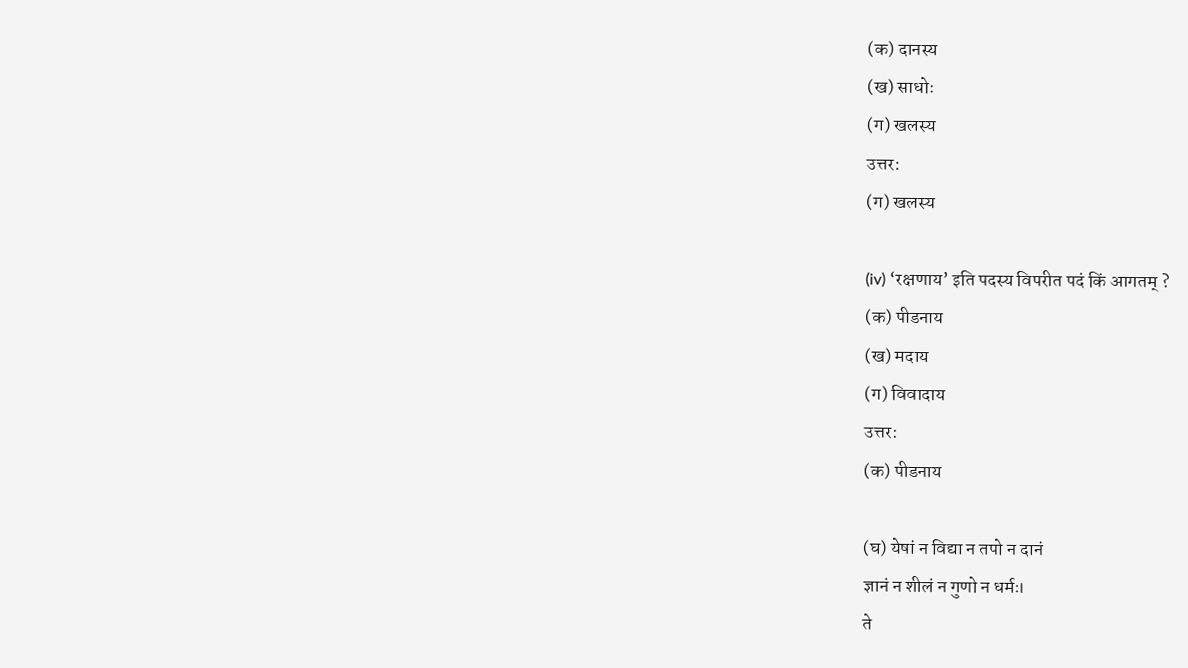(क) दानस्य
(ख) साधोः
(ग) खलस्य
उत्तर:
(ग) खलस्य

(iv) ‘रक्षणाय’ इति पदस्य विपरीत पदं किं आगतम् ?
(क) पीडनाय
(ख) मदाय
(ग) विवादाय
उत्तर:
(क) पीडनाय

(घ) येषां न विद्या न तपो न दानं
ज्ञानं न शीलं न गुणो न धर्मः।
ते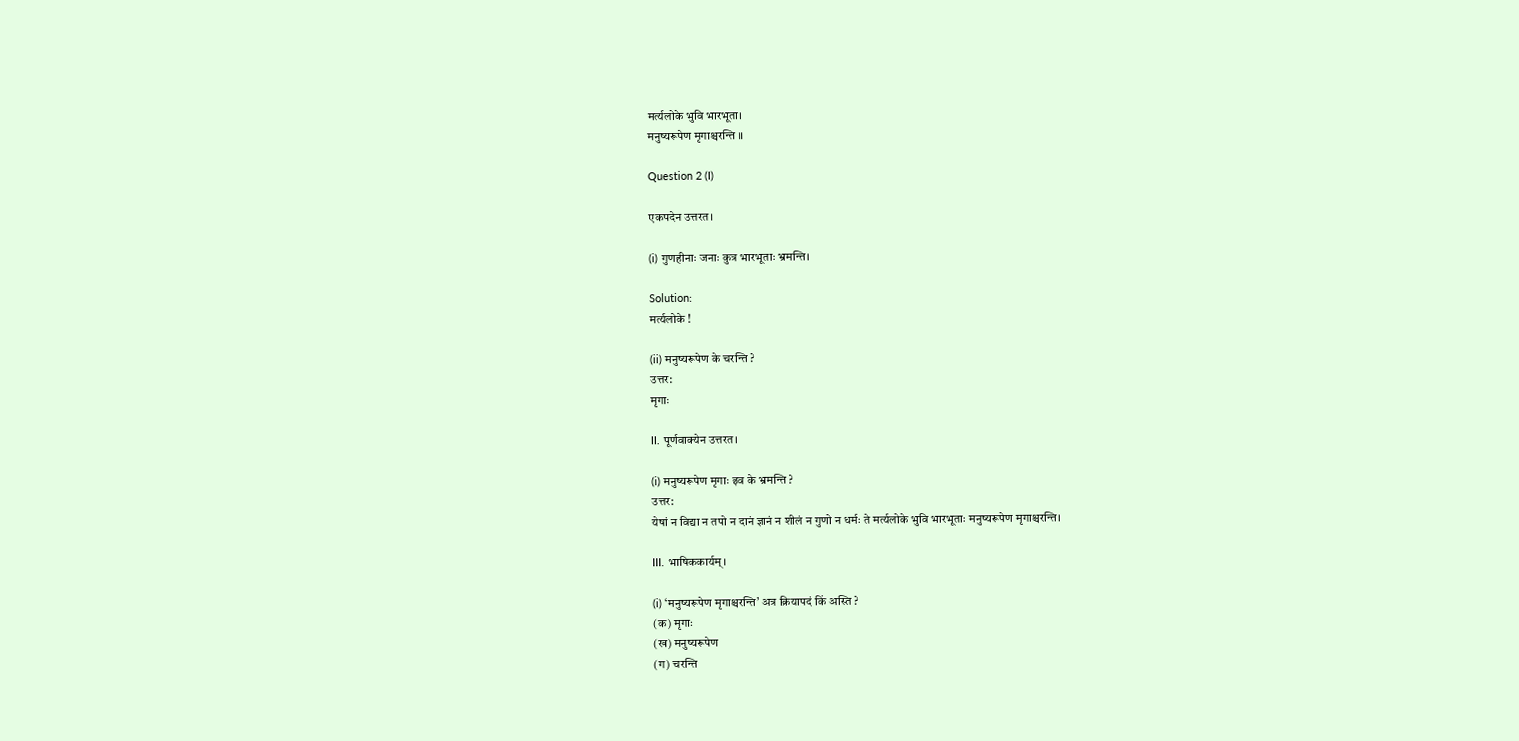मर्त्यलोके भुवि भारभूता।
मनुष्यरूपेण मृगाश्चरन्ति ॥

Question 2 (I)

एकपदेन उत्तरत।

(i) गुणहीनाः जनाः कुत्र भारभूताः भ्रमन्ति।

Solution:
मर्त्यलोके !

(ii) मनुष्यरूपेण के चरन्ति ?
उत्तर:
मृगाः

II. पूर्णवाक्येन उत्तरत।

(i) मनुष्यरूपेण मृगाः इव के भ्रमन्ति ?
उत्तर:
येषां न विद्या न तपो न दानं ज्ञानं न शीलं न गुणो न धर्मः ते मर्त्यलोके भुवि भारभूताः मनुष्यरूपेण मृगाश्चरन्ति।

III. भाषिककार्यम्।

(i) ‘मनुष्यरूपेण मृगाश्चरन्ति’ अत्र क्रियापदं किं अस्ति ?
(क) मृगाः
(ख) मनुष्यरूपेण
(ग) चरन्ति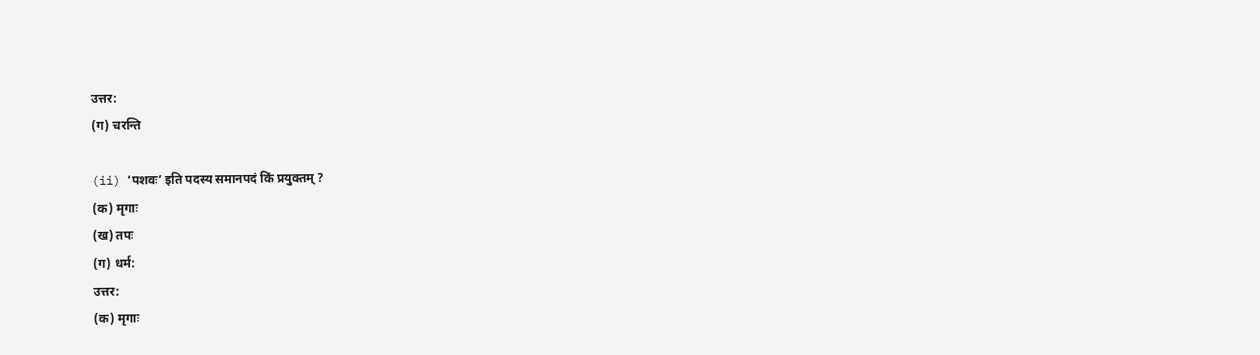उत्तर:
(ग) चरन्ति

(ii) ‘पशवः’ इति पदस्य समानपदं किं प्रयुक्तम् ?
(क) मृगाः
(ख) तपः
(ग) धर्म:
उत्तर:
(क) मृगाः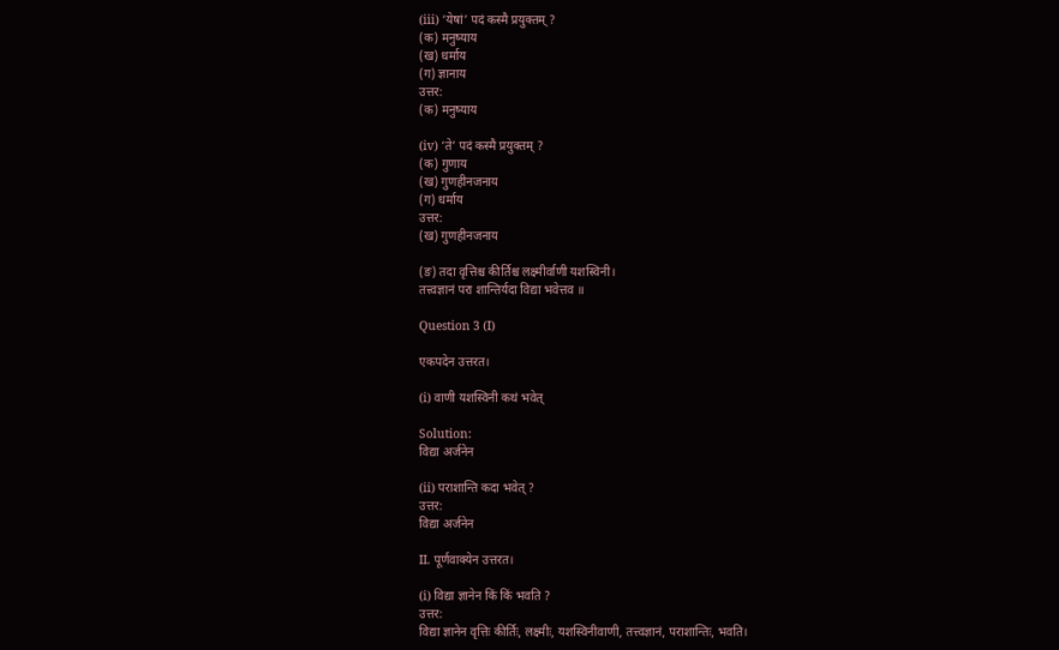(iii) ‘येषां’ पदं कस्मै प्रयुक्तम् ?
(क) मनुष्याय
(ख) धर्माय
(ग) ज्ञानाय
उत्तर:
(क) मनुष्याय

(iv) ‘ते’ पदं कस्मै प्रयुक्तम् ?
(क) गुणाय
(ख) गुणहीनजनाय
(ग) धर्माय
उत्तर:
(ख) गुणहीनजनाय

(ङ) तदा वृत्तिश्च कीर्तिश्च लक्ष्मीर्वाणी यशस्विनी।
तत्त्वज्ञानं परा शान्तिर्यदा विद्या भवेत्तव ॥

Question 3 (I)

एकपदेन उत्तरत।

(i) वाणी यशस्विनी कथं भवेत्

Solution:
विद्या अर्जनेन

(ii) पराशान्ति कदा भवेत् ?
उत्तर:
विद्या अर्जनेन

II. पूर्णवाक्येन उत्तरत।

(i) विद्या ज्ञानेन किं किं भवति ?
उत्तर:
विद्या ज्ञानेन वृत्तिः कीर्तिः, लक्ष्मीः, यशस्विनीवाणी, तत्त्वज्ञानं, पराशान्तिः, भवति।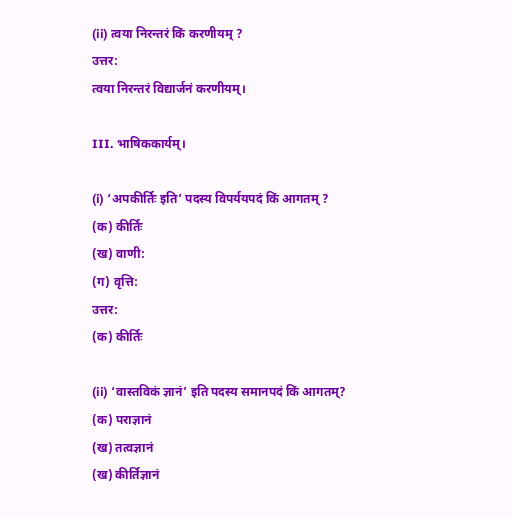(ii) त्वया निरन्तरं किं करणीयम् ?
उत्तर:
त्वया निरन्तरं विद्यार्जनं करणीयम्।

III. भाषिककार्यम्।

(i) ‘अपकीर्तिः इति’ पदस्य विपर्ययपदं किं आगतम् ?
(क) कीर्तिः
(ख) वाणी:
(ग) वृत्ति:
उत्तर:
(क) कीर्तिः

(ii) ‘वास्तविकं ज्ञानं’ इति पदस्य समानपदं किं आगतम्?
(क) पराज्ञानं
(ख) तत्वज्ञानं
(ख) कीर्तिज्ञानं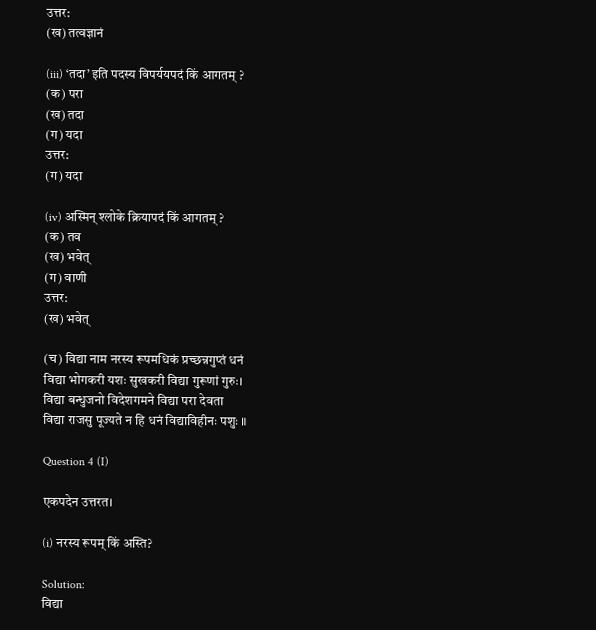उत्तर:
(ख) तत्वज्ञानं

(iii) ‘तदा’ इति पदस्य विपर्ययपदं किं आगतम् ?
(क) परा
(ख) तदा
(ग) यदा
उत्तर:
(ग) यदा

(iv) अस्मिन् श्लोके क्रियापदं किं आगतम् ?
(क) तव
(ख) भवेत्
(ग) वाणी
उत्तर:
(ख) भवेत्

(च) विद्या नाम नरस्य रूपमधिकं प्रच्छन्नगुप्तं धनं
विद्या भोगकरी यशः सुखकरी विद्या गुरूणां गुरुः।
विद्या बन्धुजनो विदेशगमने विद्या परा देवता
विद्या राजसु पूज्यते न हि धनं विद्याविहीनः पशुः ॥

Question 4 (I)

एकपदेन उत्तरत।

(i) नरस्य रूपम् किं अस्ति?

Solution:
विद्या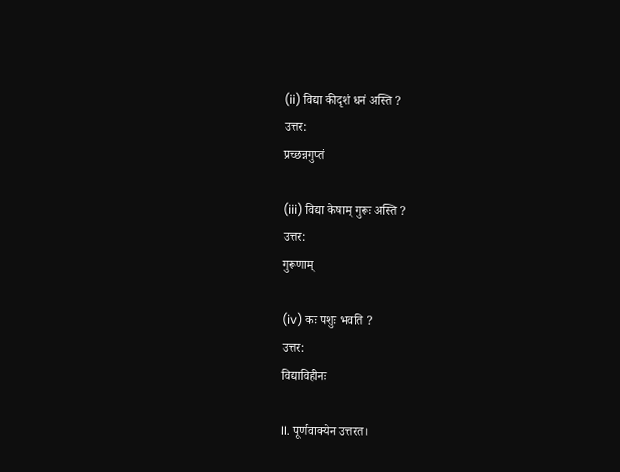(ii) विद्या कीदृशं धनं अस्ति ?
उत्तर:
प्रच्छन्नगुप्तं

(iii) विद्या केषाम् गुरूः अस्ति ?
उत्तर:
गुरूणाम्

(iv) कः पशुः भवति ?
उत्तर:
विद्याविहीनः

II. पूर्णवाक्येन उत्तरत।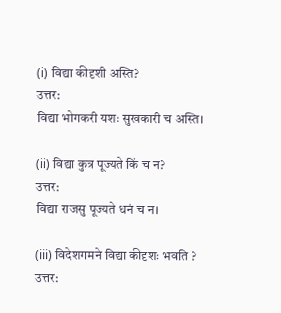(i) विद्या कीदृशी अस्ति?
उत्तर:
विद्या भोगकरी यशः सुखकारी च अस्ति।

(ii) विद्या कुत्र पूज्यते किं च न?
उत्तर:
विद्या राजसु पूज्यते धनं च न।

(iii) विदेशगमने विद्या कीदृशः भवति ?
उत्तर: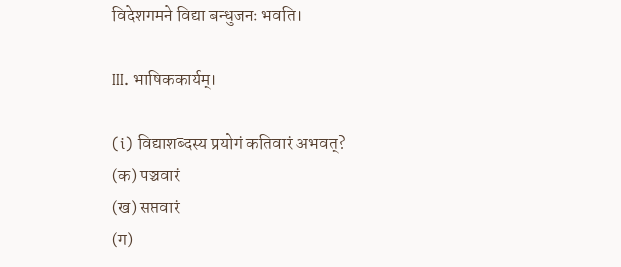विदेशगमने विद्या बन्धुजनः भवति।

III. भाषिककार्यम्।

(i) विद्याशब्दस्य प्रयोगं कतिवारं अभवत्?
(क) पञ्चवारं
(ख) सप्तवारं
(ग)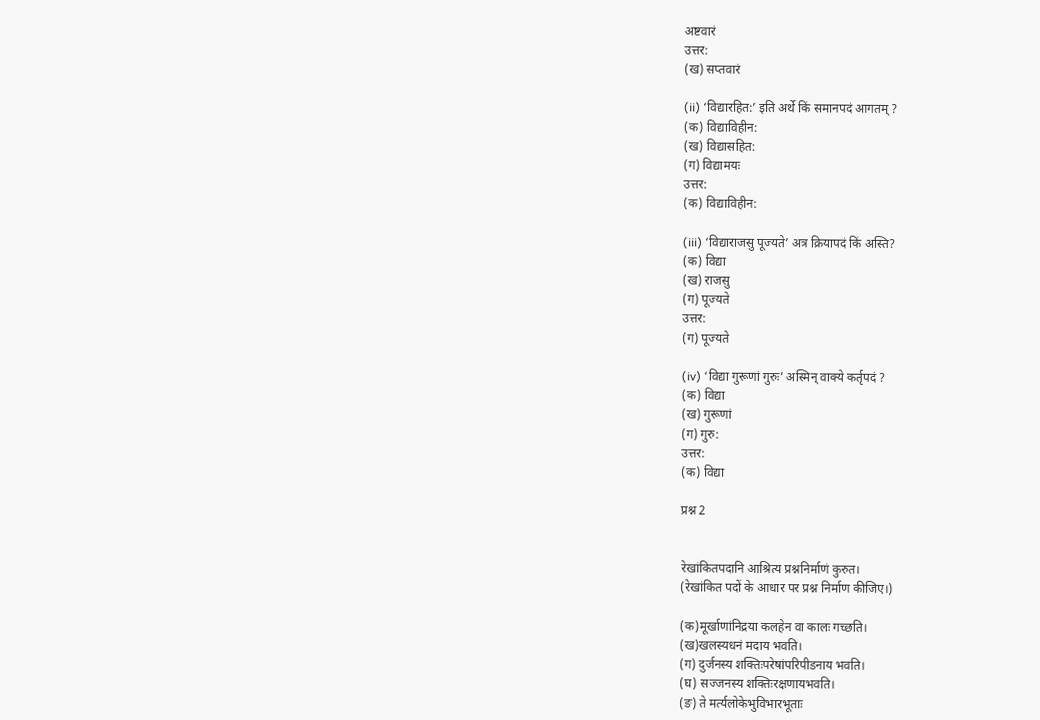अष्टवारं
उत्तर:
(ख) सप्तवारं

(ii) ‘विद्यारहित:’ इति अर्थे किं समानपदं आगतम् ?
(क) विद्याविहीन:
(ख) विद्यासहित:
(ग) विद्यामयः
उत्तर:
(क) विद्याविहीन:

(iii) ‘विद्याराजसु पूज्यते’ अत्र क्रियापदं किं अस्ति?
(क) विद्या
(ख) राजसु
(ग) पूज्यते
उत्तर:
(ग) पूज्यते

(iv) ‘विद्या गुरूणां गुरुः’ अस्मिन् वाक्ये कर्तृपदं ?
(क) विद्या
(ख) गुरूणां
(ग) गुरु:
उत्तर:
(क) विद्या

प्रश्न 2


रेखांकितपदानि आश्रित्य प्रश्ननिर्माणं कुरुत।
(रेखांकित पदों के आधार पर प्रश्न निर्माण कीजिए।)

(क)मूर्खाणांनिद्रया कलहेन वा कालः गच्छति।
(ख)खलस्यधनं मदाय भवति।
(ग) दुर्जनस्य शक्तिःपरेषांपरिपीडनाय भवति।
(घ) सज्जनस्य शक्तिःरक्षणायभवति।
(ङ) ते मर्त्यलोकेभुविभारभूताः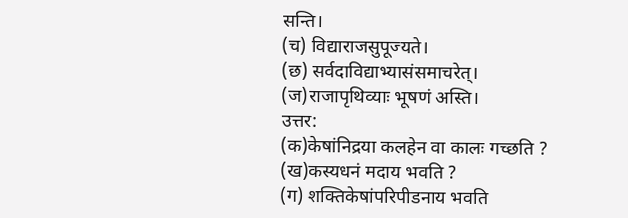सन्ति।
(च) विद्याराजसुपूज्यते।
(छ) सर्वदाविद्याभ्यासंसमाचरेत्।
(ज)राजापृथिव्याः भूषणं अस्ति।
उत्तर:
(क)केषांनिद्रया कलहेन वा कालः गच्छति ?
(ख)कस्यधनं मदाय भवति ?
(ग) शक्तिकेषांपरिपीडनाय भवति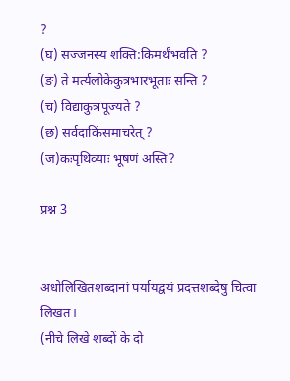?
(घ) सज्जनस्य शक्ति:किमर्थंभवति ?
(ङ) ते मर्त्यलोकेकुत्रभारभूताः सन्ति ?
(च) विद्याकुत्रपूज्यते ?
(छ) सर्वदाकिंसमाचरेत् ?
(ज)कःपृथिव्याः भूषणं अस्ति?

प्रश्न 3


अधोलिखितशब्दानां पर्यायद्वयं प्रदत्तशब्देषु चित्वा लिखत।
(नीचे लिखे शब्दों के दो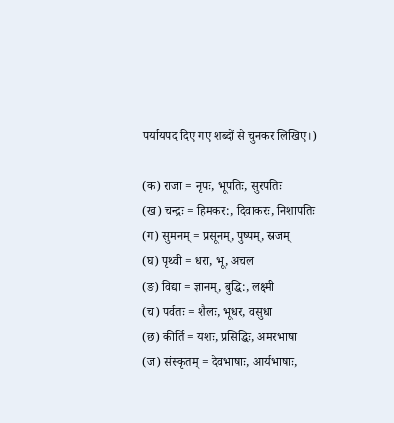पर्यायपद दिए गए शब्दों से चुनकर लिखिए।)

(क) राजा = नृपः, भूपतिः, सुरपतिः
(ख) चन्द्रः = हिमकर:, दिवाकरः, निशापतिः
(ग) सुमनम् = प्रसूनम्, पुष्पम्, स्रजम्
(घ) पृथ्वी = धरा, भू, अचल
(ङ) विद्या = ज्ञानम्, बुद्धि:, लक्ष्मी
(च) पर्वतः = शैलः, भूधर, वसुधा
(छ) कीर्ति = यशः, प्रसिद्धिः, अमरभाषा
(ज) संस्कृतम् = देवभाषाः, आर्यभाषाः,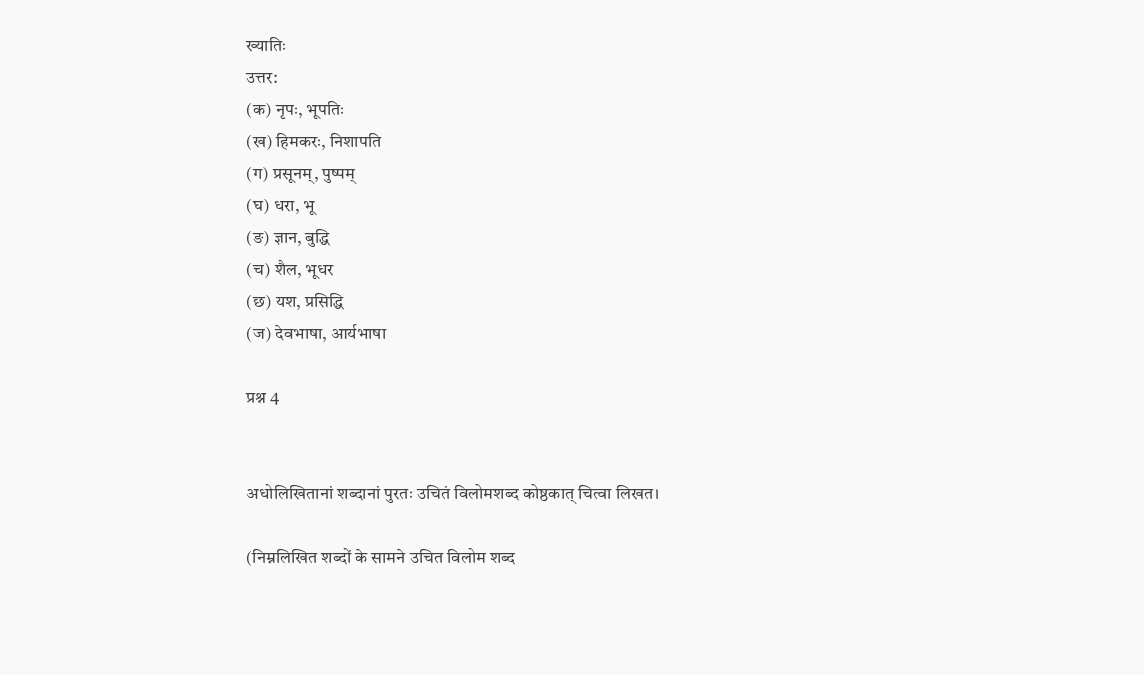ख्यातिः
उत्तर:
(क) नृपः, भूपतिः
(ख) हिमकरः, निशापति
(ग) प्रसूनम्, पुष्पम्
(घ) धरा, भू
(ङ) ज्ञान, बुद्धि
(च) शैल, भूधर
(छ) यश, प्रसिद्धि
(ज) देवभाषा, आर्यभाषा

प्रश्न 4


अधोलिखितानां शब्दानां पुरतः उचितं विलोमशब्द कोष्ठकात् चित्वा लिखत।

(निम्नलिखित शब्दों के सामने उचित विलोम शब्द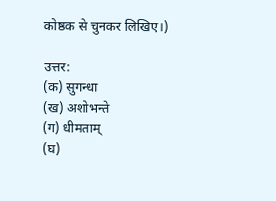कोष्ठक से चुनकर लिखिए।)

उत्तर:
(क) सुगन्धा
(ख) अशोभन्ते
(ग) धीमताम्
(घ)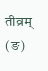तीव्रम्
(ङ)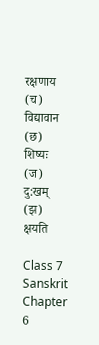रक्षणाय
(च) विद्यावान
(छ) शिष्यः
(ज) दु:खम्
(झ) क्षयति

Class 7 Sanskrit Chapter 6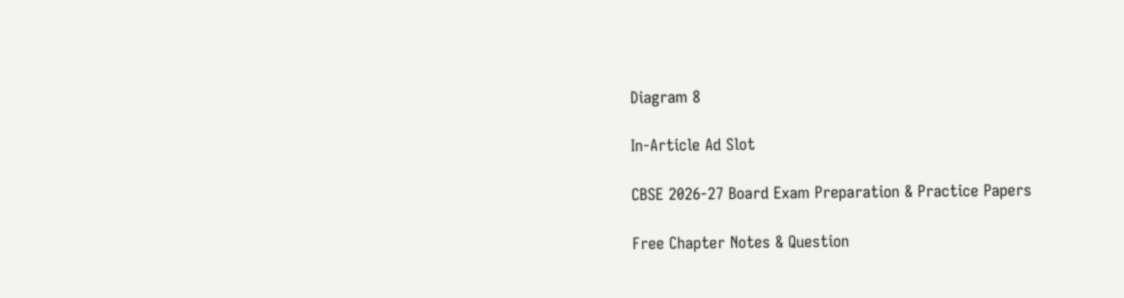Diagram 8

In-Article Ad Slot

CBSE 2026-27 Board Exam Preparation & Practice Papers

Free Chapter Notes & Question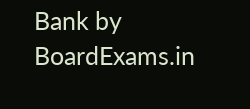Bank by BoardExams.in